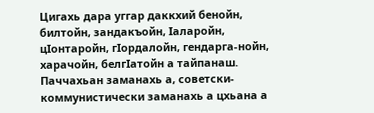Цигахь дара уггар даккхий бенойн, билтойн, зандакъойн, ӏаларойн, цӏонтаройн, гӏордалойн, гендарга-нойн, харачойн, белгӏатойн а тайпанаш. Паччахьан заманахь а, советски-коммунистически заманахь а цхьана а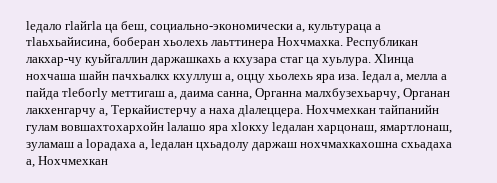ӏедало гӏайгӏа ца беш, социально-экономически а, культураца а тӏаьхьайисина, боберан хьолехь лаьттинера Нохчмахка. Республикан лакхар-чу куьйгаллин даржашкахь а кхузара стаг ца хуьлура. Хӏинца нохчаша шайн пачхьалкх кхуллуш а, оццу хьолехь яра иза. Ӏедал а, мелла а пайда тӏебогӏу меттигаш а, даима санна, Органна малхбузехьарчу, Органан лакхенгарчу а, Теркайистерчу а наха дӏалеццера. Нохчмехкан тайпанийн гулам вовшахтохархойн ӏалашо яра хӏокху ӏедалан харцонаш, ямартлонаш, зуламаш а ӏорадаха а, ӏедалан цхьадолу даржаш нохчмахкахошна схьадаха а, Нохчмехкан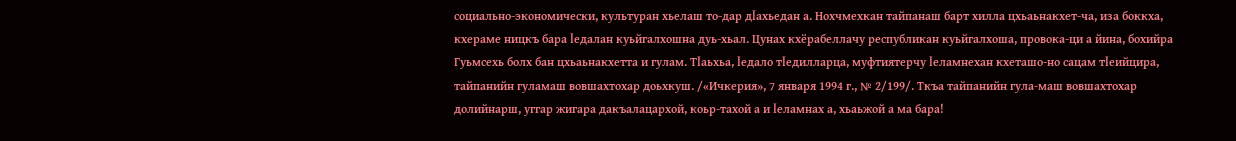социально-экономически, культуран хьелаш то-дар дӏахьедан а. Нохчмехкан тайпанаш барт хилла цхьаьнакхет-ча, иза боккха, кхераме ницкъ бара ӏедалан куьйгалхошна дуь-хьал. Цунах кхёрабеллачу республикан куьйгалхоша, провока-ци а йина, бохийра Гуьмсехь болх бан цхьаьнакхетта и гулам. Тӏаьхьа, ӏедало тӏедилларца, муфтиятерчу ӏеламнехан кхеташо-но сацам тӏеийцира, тайпанийн гуламаш вовшахтохар доьхкуш. /«Ичкерия», 7 января 1994 г., № 2/199/. Ткъа тайпанийн гула-маш вовшахтохар долийнарш, уггар жигара дакъалацархой, коьр-тахой а и ӏеламнах а, хьаьжой а ма бара!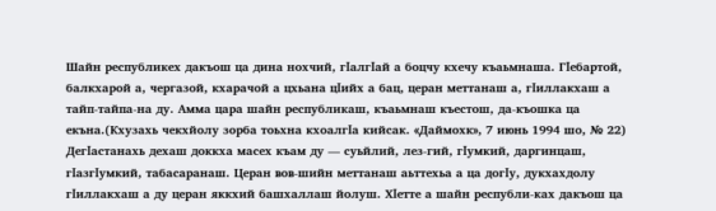Шайн республикех дакъош ца дина нохчий, гӏалгӏай а боцчу кхечу къаьмнаша. Гӏебартой, балкхарой а, чергазой, кхарачой а цхьана цӏийх а бац, церан меттанаш а, гӏиллакхаш а тайп-тайпа-на ду. Амма цара шайн республикаш, къаьмнаш къестош, да-къошка ца екъна.(Кхузахь чекхйолу зорба тоьхна кхоалгӏа кийсак. «Даймохк», 7 июнь 1994 шо, № 22)
Дегӏастанахь дехаш доккха масех къам ду — суьйлий, лез-гий, гӏумкий, даргинцаш, гӏазгӏумкий, табасаранаш. Церан вов-шийн меттанаш аьттехьа а ца догӏу, дукхахдолу гӏиллакхаш а ду церан яккхий башхаллаш йолуш. Хӏетте а шайн республи-ках дакъош ца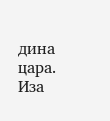дина цара. Иза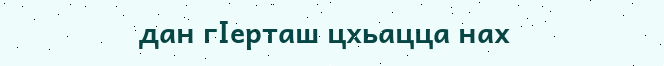дан гӏерташ цхьацца нах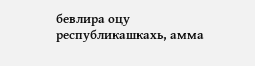бевлира оцу республикашкахь, амма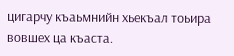цигарчу къаьмнийн хьекъал тоьира вовшех ца къаста.